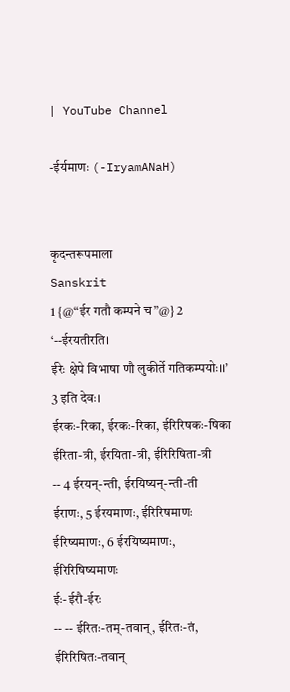| YouTube Channel

-ईर्यमाणः (-IryamANaH)


कृदन्तरूपमाला
Sanskrit
1 {@“ईर गतौ कम्पने च”@} 2 ‘--ईरयतीरति।
ईरेः क्षेपे विभाषा णौ लुकीर्ते गतिकम्पयोः।।’ 3 इति देवः।
ईरकः-रिका, ईरकः-रिका, ईरिरिषकः-षिका
ईरिता-त्री, ईरयिता-त्री, ईरिरिषिता-त्री
-- 4 ईरयन्-न्ती, ईरयिष्यन्-न्ती-ती
ईराणः, 5 ईरयमाणः, ईरिरिषमाणः
ईरिष्यमाणः, 6 ईरयिष्यमाणः, ईरिरिषिष्यमाणः
ईः-ईरौ-ईरः
-- -- ईरितः-तम्-तवान्, ईरितः-तं, ईरिरिषितः-तवान्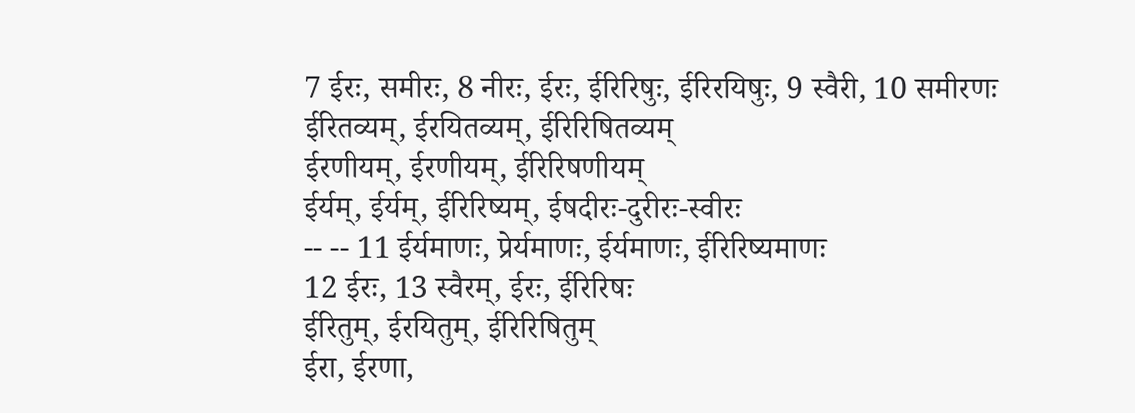7 ईरः, समीरः, 8 नीरः, ईरः, ईरिरिषुः, ईरिरयिषुः, 9 स्वैरी, 10 समीरणः
ईरितव्यम्, ईरयितव्यम्, ईरिरिषितव्यम्
ईरणीयम्, ईरणीयम्, ईरिरिषणीयम्
ईर्यम्, ईर्यम्, ईरिरिष्यम्, ईषदीरः-दुरीरः-स्वीरः
-- -- 11 ईर्यमाणः, प्रेर्यमाणः, ईर्यमाणः, ईरिरिष्यमाणः
12 ईरः, 13 स्वैरम्, ईरः, ईरिरिषः
ईरितुम्, ईरयितुम्, ईरिरिषितुम्
ईरा, ईरणा,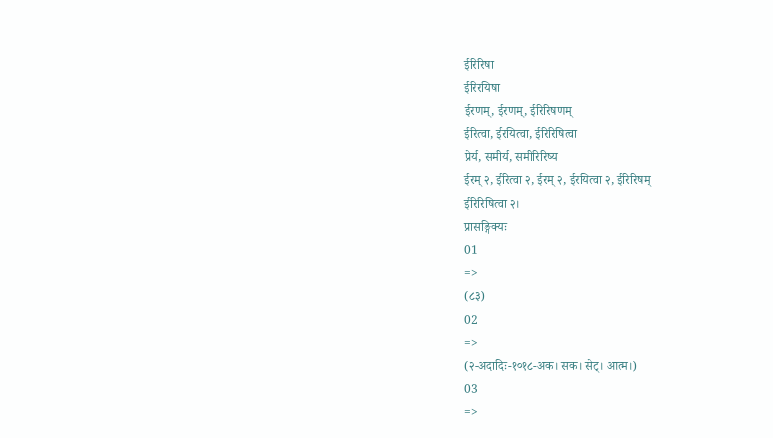ईरिरिषा
ईरिरयिषा
ईरणम्, ईरणम्, ईरिरिषणम्
ईरित्वा, ईरयित्वा, ईरिरिषित्वा
प्रेर्य, समीर्य, समीरिरिष्य
ईरम् २, ईरित्वा २, ईरम् २, ईरयित्वा २, ईरिरिषम्
ईरिरिषित्वा २।
प्रासङ्गिक्यः
01
=>
(८३)
02
=>
(२-अदादिः-१०१८-अक। सक। सेट्। आत्म।)
03
=>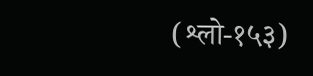(श्लो-१५३)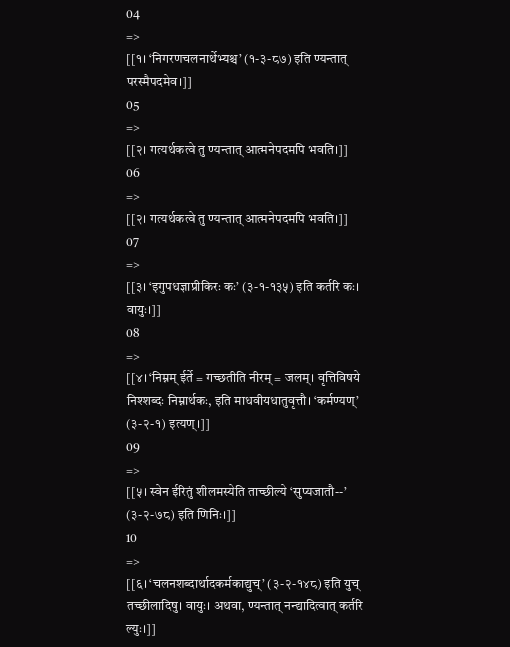04
=>
[[१। ‘निगरणचलनार्थेभ्यश्च’ (१-३-८७) इति ण्यन्तात् परस्मैपदमेव।]]
05
=>
[[२। गत्यर्थकत्वे तु ण्यन्तात् आत्मनेपदमपि भवति।]]
06
=>
[[२। गत्यर्थकत्वे तु ण्यन्तात् आत्मनेपदमपि भवति।]]
07
=>
[[३। ‘इगुपधज्ञाप्रीकिरः कः’ (३-१-१३५) इति कर्तरि कः। वायुः।]]
08
=>
[[४। ‘निम्नम् ईर्ते = गच्छतीति नीरम् = जलम्। वृत्तिविषये निश्शब्दः निम्नार्थकः, इति माधवीयधातुवृत्तौ। ‘कर्मण्यण्’ (३-२-१) इत्यण्।]]
09
=>
[[५। स्वेन ईरितुं शीलमस्येति ताच्छील्ये ‘सुप्यजातौ--’ (३-२-७८) इति णिनिः।]]
10
=>
[[६। ‘चलनशब्दार्थादकर्मकाद्युच्’ (३-२-१४८) इति युच् तच्छीलादिषु। वायुः। अथवा, ण्यन्तात् नन्द्यादित्वात् कर्तरि ल्युः।]]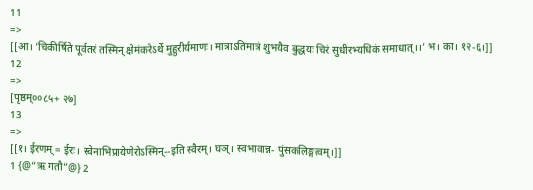11
=>
[[आ। ‘चिकीर्षिते पूर्वतरं तस्मिन् क्षेमंकरेऽर्थे मुहुरीर्यमाणः। मात्राऽतिमात्रं शुभयैव बुद्धयः चिरं सुधीरभ्यधिकं समाधात्।।’ भ। का। १२-६।]]
12
=>
[पृष्ठम्००८५+ २७]
13
=>
[[१। ईरणम् = ईरः। स्वेनाभिप्रायेणेरोऽस्मिन्--इति स्वैरम्। घञ्। स्वभावान्न- पुंसकलिङ्गत्वम्।]]
1 {@“ऋ गतौ”@} 2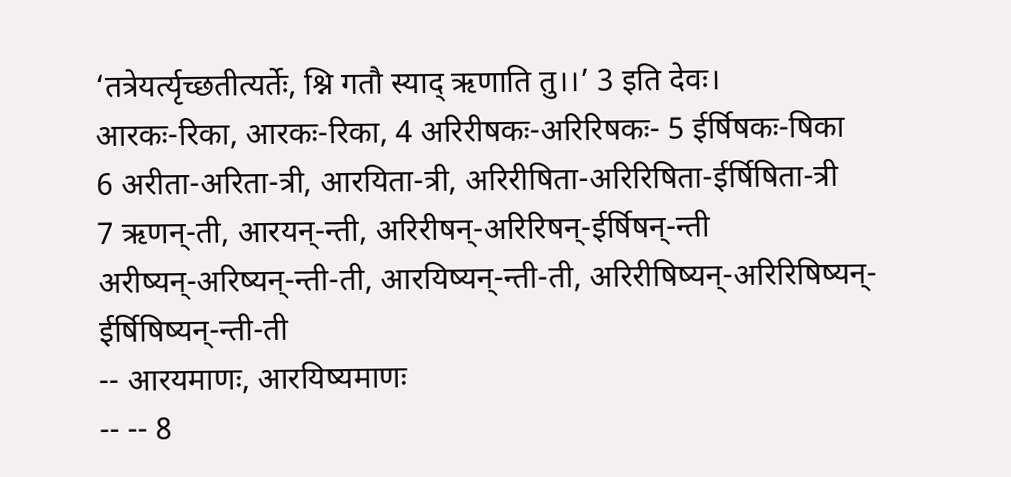‘तत्रेयर्त्यृच्छतीत्यर्तेः, श्नि गतौ स्याद् ऋणाति तु।।’ 3 इति देवः।
आरकः-रिका, आरकः-रिका, 4 अरिरीषकः-अरिरिषकः- 5 ईर्षिषकः-षिका
6 अरीता-अरिता-त्री, आरयिता-त्री, अरिरीषिता-अरिरिषिता-ईर्षिषिता-त्री
7 ऋणन्-ती, आरयन्-न्ती, अरिरीषन्-अरिरिषन्-ईर्षिषन्-न्ती
अरीष्यन्-अरिष्यन्-न्ती-ती, आरयिष्यन्-न्ती-ती, अरिरीषिष्यन्-अरिरिषिष्यन्-ईर्षिषिष्यन्-न्ती-ती
-- आरयमाणः, आरयिष्यमाणः
-- -- 8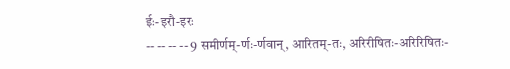ईः-इरौ-इरः
-- -- -- -- 9 समीर्णम्-र्णः-र्णवान्, आरितम्-तः, अरिरीषितः-अरिरिषितः-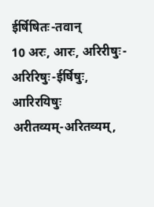ईर्षिषितः-तवान्
10 अरः, आरः, अरिरीषुः-अरिरिषुः-ईर्षिषुः, आरिरयिषुः
अरीतव्यम्-अरितव्यम्,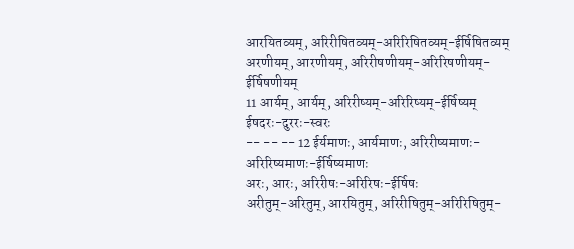आरयितव्यम्, अरिरीषितव्यम्-अरिरिषितव्यम्-ईर्षिषितव्यम्
अरणीयम्, आरणीयम्, अरिरीषणीयम्-अरिरिषणीयम्-ईर्षिषणीयम्
11 आर्यम्, आर्यम्, अरिरीष्यम्-अरिरिष्यम्-ईर्षिष्यम्
ईषदरः-दुररः-स्वरः
-- -- -- 12 ईर्यमाणः, आर्यमाणः, अरिरीष्यमाणः-अरिरिष्यमाणः-ईर्षिष्यमाणः
अरः, आरः, अरिरीषः-अरिरिषः-ईर्षिषः
अरीतुम्-अरितुम्, आरयितुम्, अरिरीषितुम्-अरिरिषितुम्-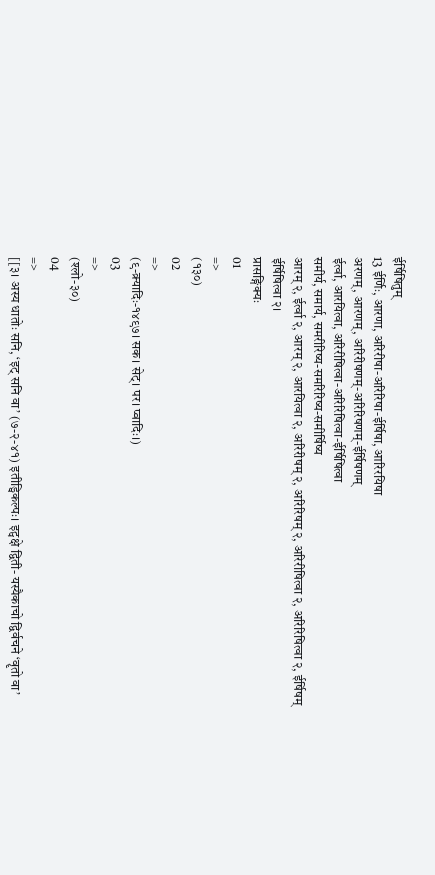ईर्षिषितुम्
13 ईर्णिः, आरणा, अरिरीषा-अरिरिषा-ईर्षिषा, आरिरयिषा
अरणम्, आरणम्, अरिरीषणम्-अरिरिषणम्-ईर्षिषणम्
ईर्त्वा, आरयित्वा, अरिरीषित्वा-अरिरिषित्वा-ईर्षिषित्वा
समीर्य, समार्य, समरीरिष्य-समरिरिष्य-समीर्षिष्य
आरम् २, ईर्त्वा २, आरम् २, आरयित्वा २, अरिरीषम् २, अरिरिषम् २, अरिरीषित्वा २, अरिरिषित्वा २, ईर्षिषम्
ईर्षिषित्वा २।
प्रासङ्गिक्यः
01
=>
(१३०)
02
=>
(९-क्र्यादिः-१४९७। सक। सेट्। पर। प्वादिः।)
03
=>
(श्लो-३०)
04
=>
[[३। अस्य धातोः सनि, ‘इट् सनि वा’ (७-२-४१) इतीड्विकल्पः। इट्पक्षे द्विती- यस्यैकाचो द्विर्वचने ‘वॄतो वा’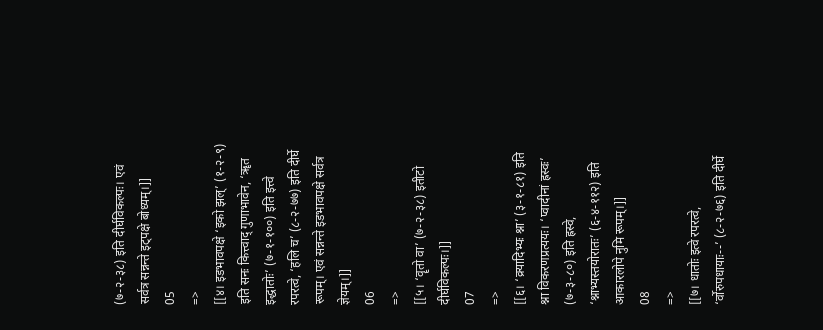(७-२-३८) इति दीर्घविकल्पः। एवं सर्वत्र सन्नन्ते इट्पक्षे बोध्यम्।]]
05
=>
[[४। इडभावपक्षे ‘इको झल्’ (१-२-९) इति सनः कित्त्वाद् गुणाभावेन, ‘ॠत इद्धातोः’ (७-१-१००) इति इत्त्वे रपरत्वे, ‘हलि च’ (८-२-७७) इति दीर्घे रूपम्। एवं सन्नन्ते इडभावपक्षे सर्वत्र ज्ञेयम्।]]
06
=>
[[५। ‘वॄतो वा’ (७-२-३८) इतीटो दीर्घविकल्पः।]]
07
=>
[[६। ‘क्र्यादिभ्यः श्ना’ (३-१-८१) इति श्ना विकरणप्रत्ययः। ‘प्वादीनां ह्रस्वः’ (७-३-८०) इति ह्रस्वे, ‘श्नाभ्यस्तयोरातः’ (६-४-११२) इति आकारलोपे नुमि रूपम्।]]
08
=>
[[७। धातोः इत्वे रपरत्वे, ‘र्वोरुपधायाः--’ (८-२-७६) इति दीर्घे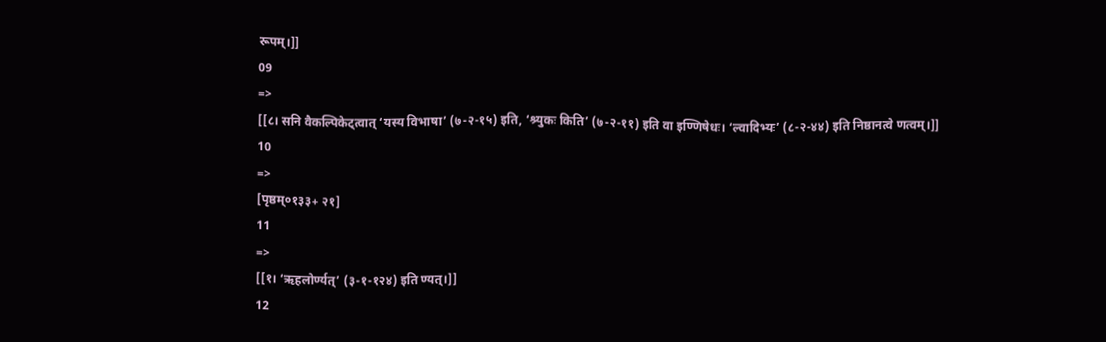रूपम्।]]
09
=>
[[८। सनि वैकल्पिकेट्त्वात् ‘यस्य विभाषा’ (७-२-१५) इति, ‘श्र्युकः किति’ (७-२-११) इति वा इण्णिषेधः। ‘ल्वादिभ्यः’ (८-२-४४) इति निष्ठानत्वे णत्वम्।]]
10
=>
[पृष्ठम्०१३३+ २१]
11
=>
[[१। ‘ऋहलोर्ण्यत्’ (३-१-१२४) इति ण्यत्।]]
12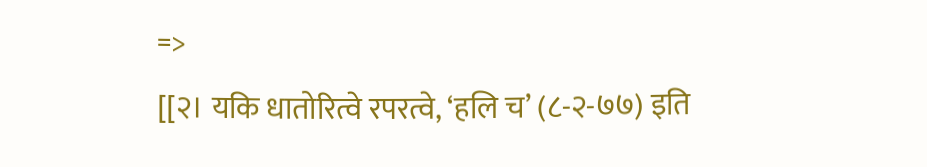=>
[[२। यकि धातोरित्वे रपरत्वे, ‘हलि च’ (८-२-७७) इति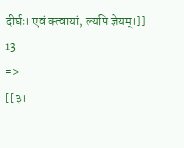दीर्घः। एवं क्त्वायां, ल्यपि ज्ञेयम्।]]
13
=>
[[३।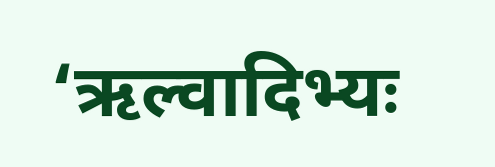‘ऋल्वादिभ्यः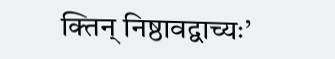क्तिन् निष्ठावद्वाच्यः’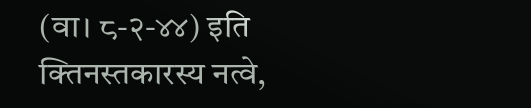(वा। ८-२-४४) इति क्तिनस्तकारस्य नत्वे,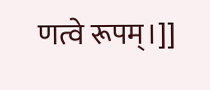णत्वे रूपम्।]]